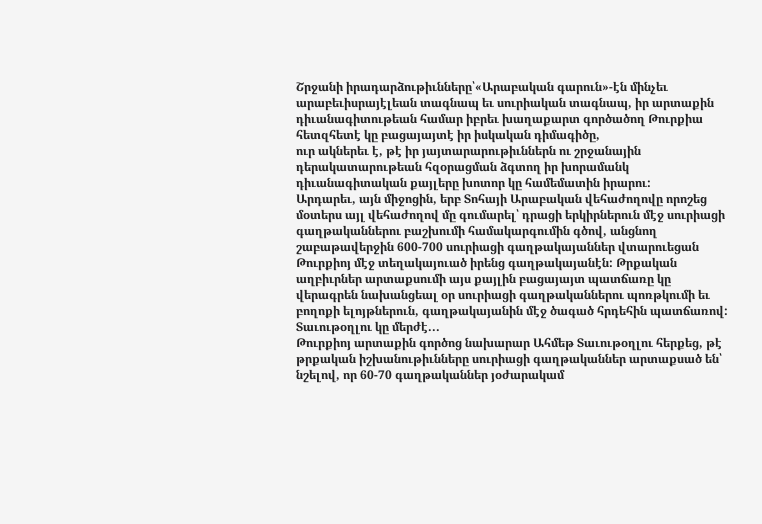Շրջանի իրադարձութիւնները՝«Արաբական գարուն»-էն մինչեւ արաբեւիսրայէլեան տագնապ եւ սուրիական տագնապ, իր արտաքին դիւանագիտութեան համար իբրեւ խաղաքարտ գործածող Թուրքիա հետզհետէ կը բացայայտէ իր իսկական դիմագիծը,
ուր ակներեւ է, թէ իր յայտարարութիւններն ու շրջանային դերակատարութեան հզօրացման ձգտող իր խորամանկ դիւանագիտական քայլերը խոտոր կը համեմատին իրարու:
Արդարեւ, այն միջոցին, երբ Տոհայի Արաբական վեհաժողովը որոշեց մօտերս այլ վեհաժողով մը գումարել՝ դրացի երկիրներուն մէջ սուրիացի գաղթականներու բաշխումի համակարգումին գծով, անցնող շաբաթավերջին 600-700 սուրիացի գաղթակայաններ վտարուեցան Թուրքիոյ մէջ տեղակայուած իրենց գաղթակայանէն: Թրքական աղբիւրներ արտաքսումի այս քայլին բացայայտ պատճառը կը վերագրեն նախանցեալ օր սուրիացի գաղթականներու պոռթկումի եւ բողոքի ելոյթներուն, գաղթակայանին մէջ ծագած հրդեհին պատճառով:
Տաւութօղլու կը մերժէ...
Թուրքիոյ արտաքին գործոց նախարար Ահմեթ Տաւութօղլու հերքեց, թէ թրքական իշխանութիւնները սուրիացի գաղթականներ արտաքսած են՝ նշելով, որ 60-70 գաղթականներ յօժարակամ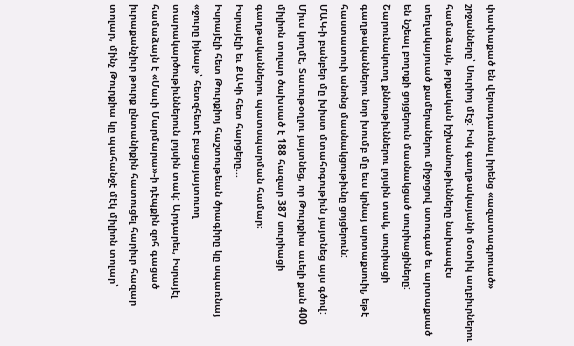փափաքած են վերադառնալ իրենց «ազատագրուած» շրջանները՝ Սուրիոյ մէջ: Իսկ գաղթակայանի մօտիկ աղբիւրներու համաձայն, թրքական իշխանութիւնները նախապէս տեղակայուած քամերաներու միջոցով ստուգած եւ արտաքսած են նշեալ բողոքի ցոյցերուն մասնակցած սուրիացիները: Շարունակուող քննութիւններու լոյսին տակ, սուրիացի գաղթականներու նոր խումբ մը եւս կրնայ արտաքսուիլ, եթէ հաստատուի անոնց մասնակցութիւնը ցոյցերուն:
ՄԱԿ-ի բանբեր մը խիստ մտահոգութիւն յայտնեց այս գծով:
Միւս կողմէ, Տաւութօղլու յայտնեց, որ Թուրքիա աւելի քան 400 միլիոն տոլար ծախսած է 188 հազար 387 սուրիացի գաղթականներու պատսպարման համար։
Իսրայէլի եւ ՔԱԿի հետ հարցերը...
Իսրայէլի հետ Թուրքիոյ հաշտութեան ծրագիրը կը սպառնայ «ջուրը իյնալ»՝ հետզհետէ բացայայտուող տարակարծութիւններուն լոյսին տակ: Արդարեւ, Իսրայէլ համաձայն է «Մաւի Մարմարա»-ի դէպքին զոհ գացած իւրաքանչիւր թուրք ընտանիքին հատուցել հարիւր հազար տոլար, մինչ Թուրքիա կը պահանջէ մէկ միլիոն տոլար՝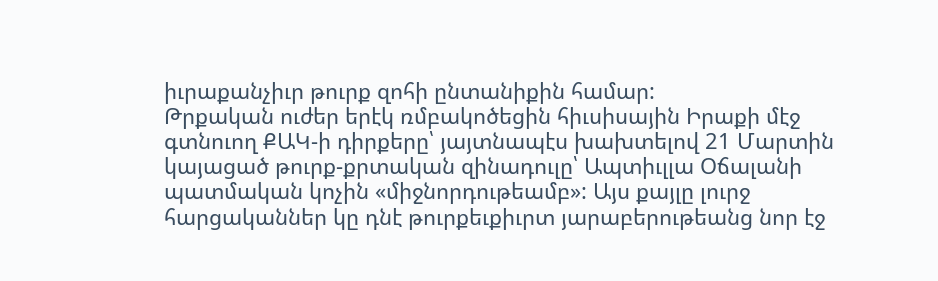իւրաքանչիւր թուրք զոհի ընտանիքին համար:
Թրքական ուժեր երէկ ռմբակոծեցին հիւսիսային Իրաքի մէջ գտնուող ՔԱԿ-ի դիրքերը՝ յայտնապէս խախտելով 21 Մարտին կայացած թուրք-քրտական զինադուլը՝ Ապտիւլլա Օճալանի պատմական կոչին «միջնորդութեամբ»: Այս քայլը լուրջ հարցականներ կը դնէ թուրքեւքիւրտ յարաբերութեանց նոր էջ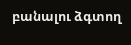բանալու ձգտող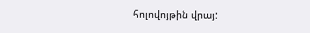հոլովոյթին վրայ: